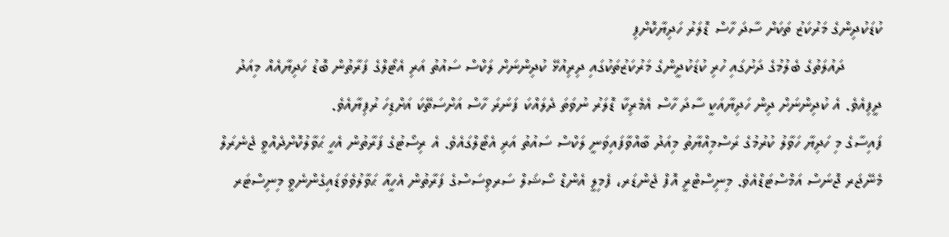ކުޑަކުދިންގެ މަރުކަޒު ތަކަށް ސާދަ ހާސް ޑޮލަރު ހަދިޔާކޮށްފި
        ދައުލަތުގެ ބެލުމުގެ ދަށުގައި ހުރި ކުޑަކުދީންގެ މަރުކަޒުތަކުގައި ދިރިއުޅޭ ކުދިންނަށް ލަކްސް ސައުތު އަރި އެޓޯލްގެ ފަރާތުން ބޮޑު ހަދިޔާއެއް މިއަދު ދީފިއެވެ. އެ ކުދިންނަށް ދިން ހަދިޔާއަކީ ސާދަ ހާސް އެމެރިކާ ޑޮލަރު ނުވަތަ ދެލައްކަ ފަނަރަ ހާސް އަށްސަތޭކަ އަށްޑިހަ ރުފިޔާއެވެ.
ފައިސާގެ މި ހަދިޔާ ހަވާލު ކުރުމުގެ ރަސްމިއްޔާތު މިއަދު ބާއްވާފައިވަނީ ލަކްސް ސައުތު އަރި އެޓޯލްގައެވެ. އެ ރިސޯޓުގެ ފަރާތުން އެހީ ޙަވާލުކޮށްދެއްވީ ޖެނެރަލް މެނޭޖަރ ޖޮނަސް އަމްސްޓަޑްއެވެ. މިނިސްޓްރީ އޮފް ޖެންޑަރ، ފެމިލީ އެންޑް ސޯޝަލް ސަރވިސަސްގެ ފަރާތުން އެހީއާ ޙަވާލުވެވަޑައިގެންނެވީ މިނިސްޓަރ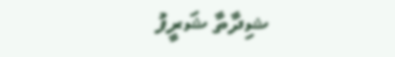ޝިދާތާ ޝަރީފު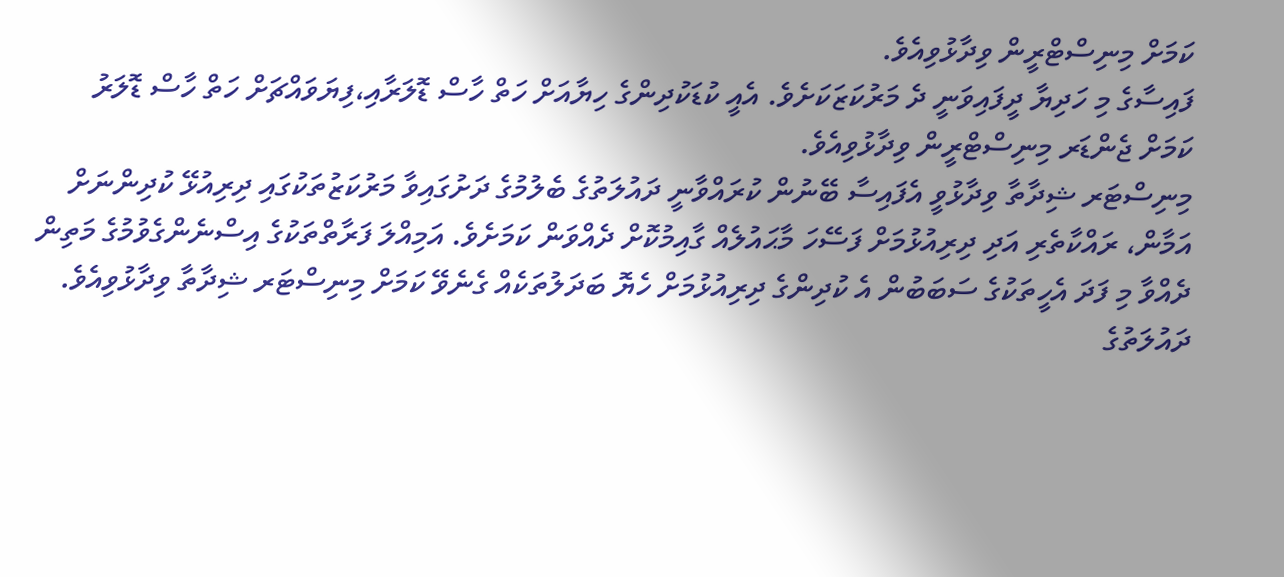ކަމަށް މިނިސްޓްރީން ވިދާޅުވިއެވެ.
ފައިސާގެ މި ހަދިޔާ ދީފައިވަނީ ދެ މަރުކަޒަކަށެވެ. އެއީ ކުޑަކުދިންގެ ހިޔާއަށް ހަތް ހާސް ޑޮލަރާއި،ފިޔަވައްޗަށް ހަތް ހާސް ޑޮލަރު ކަމަށް ޖެންޑަރ މިނިސްޓްރީން ވިދާޅުވިއެވެ.
މިނިސްޓަރ ޝިދާތާ ވިދާޅުވީ އެފައިސާ ބޭނުން ކުރައްވާނީ ދައުލަތުގެ ބެލުމުގެ ދަށުގައިވާ މަރުކަޒުތަކުގައި ދިރިއުޅޭ ކުދިންނަށް އަމާން، ރައްކާތެރި އަދި ދިރިއުޅުމަށް ފަސޭހަ މާޙައުލެއް ގާއިމުކޮށް ދެއްވަން ކަމަށެވެ. އަމިއްލަ ފަރާތްތަކުގެ އިސްނެންގެވުމުގެ މަތިން ދެއްވާ މި ފަދަ އެހީތަކުގެ ސަބަބުން އެ ކުދިންގެ ދިރިއުޅުމަށް ހެޔޮ ބަދަލުތަކެއް ގެނެވޭ ކަމަށް މިނިސްޓަރ ޝިދާތާ ވިދާޅުވިއެވެ.
ދައުލަތުގެ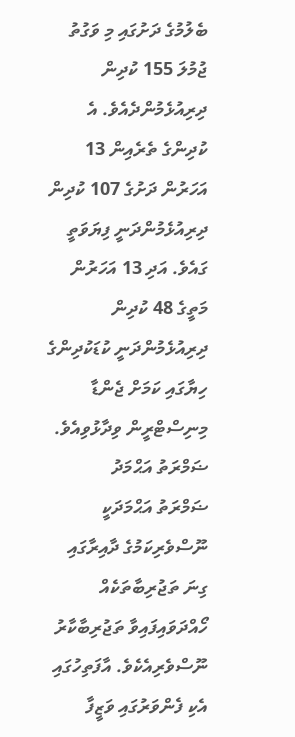ބެލުމުގެ ދަށުގައި މި ވަގުތު ޖުމުލަ 155 ކުދިން ދިރިއުޅެމުންދެއެވެ. އެ ކުދިންގެ ތެރެއިން 13 އަހަރުން ދަށުގެ 107 ކުދިން ދިރިއުޅެމުންދަނީ ފިޔަވަތީ ގައެވެ. އަދި 13 އަހަރުން މަތީގެ 48 ކުދިން ދިރިއުޅެމުންދަނީ ކުޑަކުދިންގެ ހިޔާގައި ކަމަށް ޖެންޑާ މިނިސްޓްރީން ވިދާޅުވިއެވެ.
ޟަމްރަތު އަޙްމަދު
ޟަމްރަތު އަޙްމަދަކީ ނޫސްވެރިކަމުގެ ދާއިރާގައި ގިނަ ތަޖުރިބާތަކެއް ހޯއްދަވައިފައިވާ ތަޖުރިބާކާރު ނޫސްވެރިއެކެވެ. އާފަތިހުގައި އެކި ފެންވަރުގައި ވަޒީފާ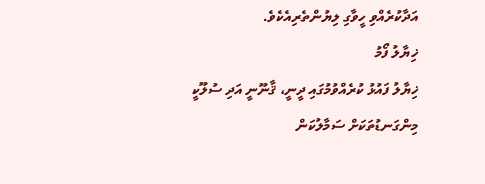އަދާކުރެއްވި ހީވާގި ލިޔުންތެރިއެކެވެ.
ޚިޔާލު ފޯމު
ޚިޔާލު ފައުޅު ކުރެއްވުމުގައި ދީނީ، ޤާނޫނީ އަދި ސުލޫކީ މިންގަނޑުތަކަށް ސަމާލުކަން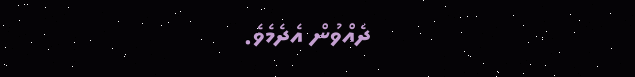ދެއްވުން އެދެމެވެ.